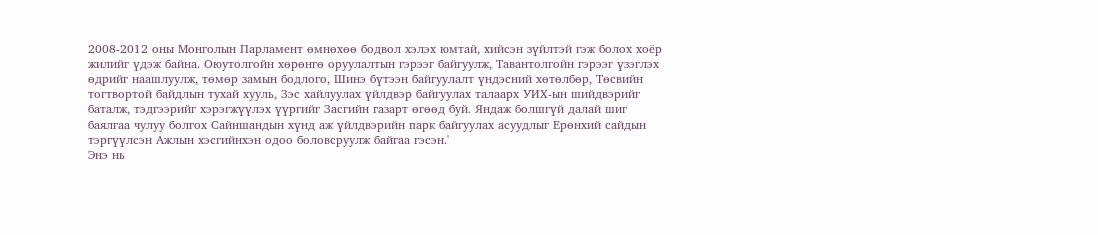2008-2012 оны Монголын Парламент өмнөхөө бодвол хэлэх юмтай, хийсэн зүйлтэй гэж болох хоёр жилийг үдэж байна. Оюутолгойн хөрөнгө оруулалтын гэрээг байгуулж, Тавантолгойн гэрээг үзэглэх өдрийг наашлуулж, төмөр замын бодлого, Шинэ бүтээн байгуулалт үндэсний хөтөлбөр, Төсвийн тогтвортой байдлын тухай хууль, Зэс хайлуулах үйлдвэр байгуулах талаарх УИХ-ын шийдвэрийг баталж, тэдгээрийг хэрэгжүүлэх үүргийг Засгийн газарт өгөөд буй. Яндаж болшгүй далай шиг баялгаа чулуу болгох Сайншандын хүнд аж үйлдвэрийн парк байгуулах асуудлыг Ерөнхий сайдын тэргүүлсэн Ажлын хэсгийнхэн одоо боловсруулж байгаа гэсэн.'
Энэ нь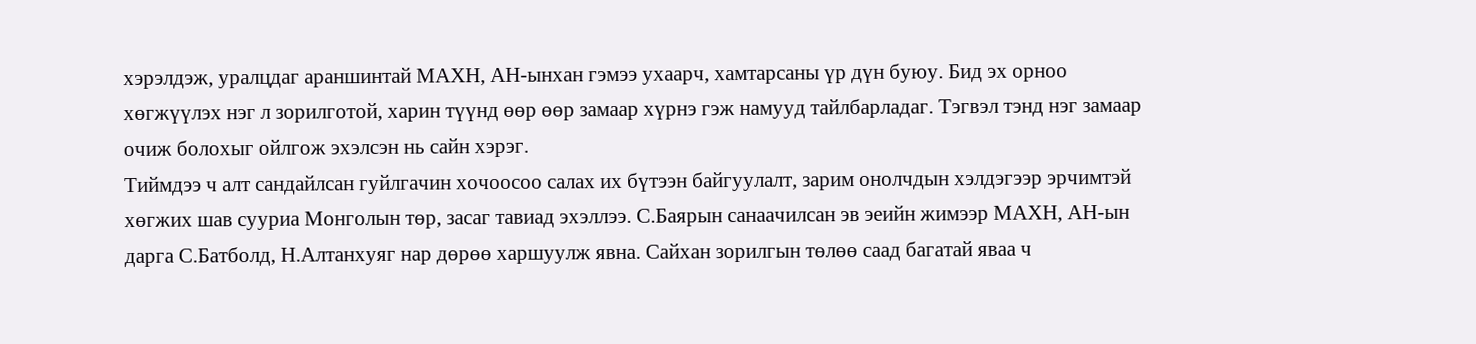хэрэлдэж, уралцдаг араншинтай МАХН, АН-ынхан гэмээ ухаарч, хамтарсаны үр дүн буюу. Бид эх орноо хөгжүүлэх нэг л зорилготой, харин түүнд өөр өөр замаар хүрнэ гэж намууд тайлбарладаг. Тэгвэл тэнд нэг замаар очиж болохыг ойлгож эхэлсэн нь сайн хэрэг.
Тиймдээ ч алт сандайлсан гуйлгачин хочоосоо салах их бүтээн байгуулалт, зарим онолчдын хэлдэгээр эрчимтэй хөгжих шав сууриа Монголын төр, засаг тавиад эхэллээ. С.Баярын санаачилсан эв эеийн жимээр МАХН, АН-ын дарга С.Батболд, Н.Алтанхуяг нар дөрөө харшуулж явна. Сайхан зорилгын төлөө саад багатай яваа ч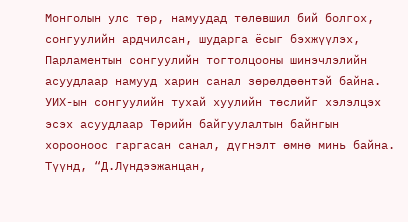Монголын улс төр, намуудад төлөвшил бий болгох, сонгуулийн ардчилсан, шударга ёсыг бэхжүүлэх, Парламентын сонгуулийн тогтолцооны шинэчлэлийн асуудлаар намууд харин санал зөрөлдөөнтэй байна. УИХ-ын сонгуулийн тухай хуулийн төслийг хэлэлцэх эсэх асуудлаар Төрийн байгуулалтын байнгын хорооноос гаргасан санал, дүгнэлт өмнө минь байна.
Түүнд, “Д.Лүндээжанцан,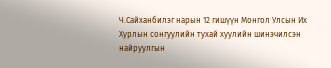Ч.Сайханбилэг нарын 12 гишүүн Монгол Улсын Их Хурлын сонгуулийн тухай хуулийн шинэчилсэн найруулгын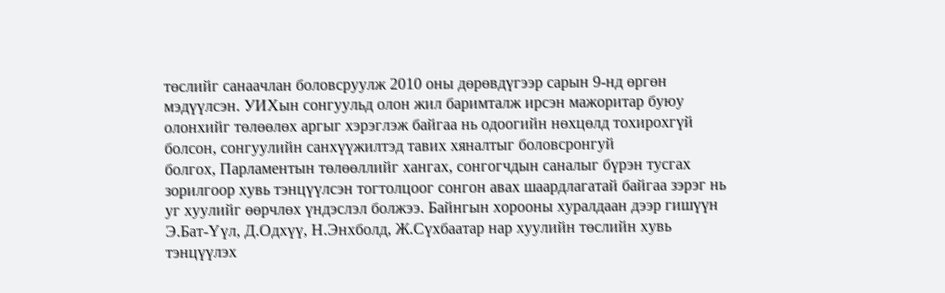төслийг санаачлан боловсруулж 2010 оны дөрөвдүгээр сарын 9-нд өргөн мэдүүлсэн. УИХын сонгуульд олон жил баримталж ирсэн мажоритар буюу олонхийг төлөөлөх аргыг хэрэглэж байгаа нь одоогийн нөхцөлд тохирохгүй болсон, сонгуулийн санхүүжилтэд тавих хяналтыг боловсронгуй
болгох, Парламентын төлөөллийг хангах, сонгогчдын саналыг бүрэн тусгах зорилгоор хувь тэнцүүлсэн тогтолцоог сонгон авах шаардлагатай байгаа зэрэг нь уг хуулийг өөрчлөх үндэслэл болжээ. Байнгын хорооны хуралдаан дээр гишүүн Э.Бат-Үүл, Д.Одхүү, Н.Энхболд, Ж.Сүхбаатар нар хуулийн төслийн хувь тэнцүүлэх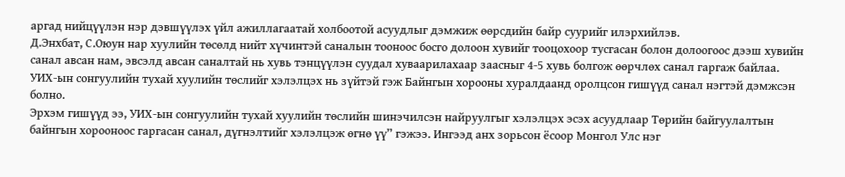аргад нийцүүлэн нэр дэвшүүлэх үйл ажиллагаатай холбоотой асуудлыг дэмжиж өөрсдийн байр суурийг илэрхийлэв.
Д.Энхбат, С.Оюун нар хуулийн төсөлд нийт хүчинтэй саналын тооноос босго долоон хувийг тооцохоор тусгасан болон долоогоос дээш хувийн санал авсан нам, эвсэлд авсан саналтай нь хувь тэнцүүлэн суудал хуваарилахаар заасныг 4-5 хувь болгож өөрчлөх санал гаргаж байлаа. УИХ-ын сонгуулийн тухай хуулийн төслийг хэлэлцэх нь зүйтэй гэж Байнгын хорооны хуралдаанд оролцсон гишүүд санал нэгтэй дэмжсэн болно.
Эрхэм гишүүд ээ, УИХ-ын сонгуулийн тухай хуулийн төслийн шинэчилсэн найруулгыг хэлэлцэх эсэх асуудлаар Төрийн байгуулалтын байнгын хорооноос гаргасан санал, дүгнэлтийг хэлэлцэж өгнө үү” гэжээ. Ингээд анх зорьсон ёсоор Монгол Улс нэг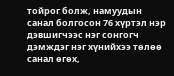тойрог болж, намуудын санал болгосон 76 хүртэл нэр дэвшигчээс нэг сонгогч дэмждэг нэг хүнийхээ төлөө санал өгөх,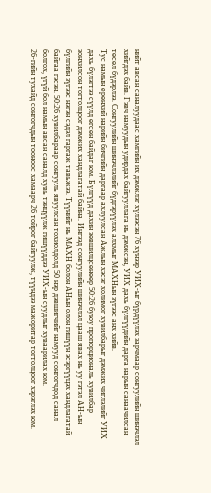нийт авсан саналуудаас хамгийн их дэмжлэг хүлээсэн 76 хүнээр УИХ-ыг бүрдүүлэх зарчмаар сонгуулийн шинэчлэл хийгдэх байв. Гэвч намуудын удирдах байгууллага нь дэмжсэн, УИХ дахь бүлгүүдийн дарга нарын санаачилсан төсөл бүдэрлээ. Сонгуулийн шинэчлэлийг бүдгэрүүлэх алхмыг МАХНын зүгээс анх хийв.
Тус намын ерөнхий нарийн бичгийн даргаар ахлуулсан Ажлын хэсэг холимог хувилбарыг дэмжих чиглэлийг УИХ дахь бүлэгтээ сүүлд өгсөн байдаг юм. Бүлгүүд дахин зөвшилцсөнөөр 50:26 буюу пропорциональ хувилбар зонхилсон тогтолцоог дэмжих хандлагатай байна. Ингээд сонгуулийн шинэчлэл цааш явах нь уу гэтэл АН-ын бүлгийн зүгээс нэгэн сэдэл гаргаж тавьжээ. Түүнийг нь МАХН болон АНын олон гишүүн эсэргүүцэх хандлагатай байгаа гэсэн. 50:26 хувилбараар сонгууль явуулсан тохиолдолд 50 нэр дэвшигчийг намууд сонгогчдод санал болгох, үгүй бол намын авсан саналд хувь тэнцүүлж гишүүддээ УИХ-ын суудлыг хуваарилах юм.
26-гийн тухайд сонгогчдын тооноос хамаарч 26 тойрог байгуулж, түүндээ мажоритар тогтолцоог хэрэглэх юм.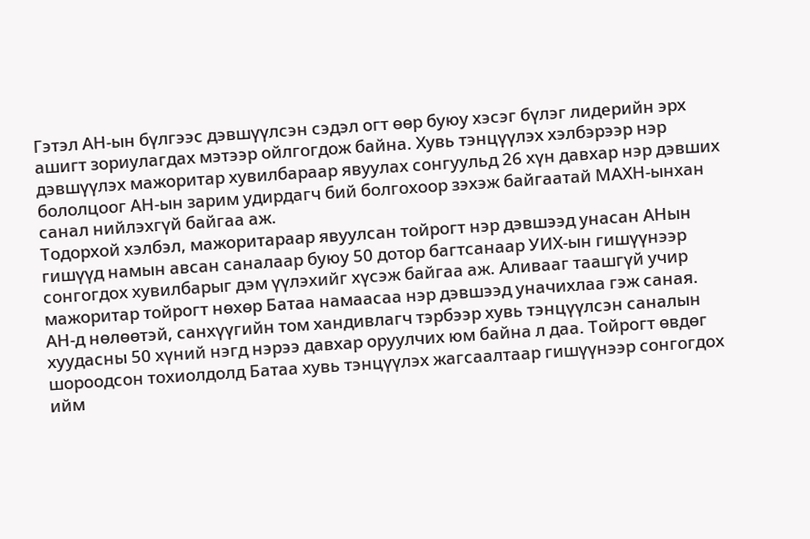Гэтэл АН-ын бүлгээс дэвшүүлсэн сэдэл огт өөр буюу хэсэг бүлэг лидерийн эрх ашигт зориулагдах мэтээр ойлгогдож байна. Хувь тэнцүүлэх хэлбэрээр нэр дэвшүүлэх мажоритар хувилбараар явуулах сонгуульд 26 хүн давхар нэр дэвших бололцоог АН-ын зарим удирдагч бий болгохоор зэхэж байгаатай МАХН-ынхан санал нийлэхгүй байгаа аж.
Тодорхой хэлбэл, мажоритараар явуулсан тойрогт нэр дэвшээд унасан АНын гишүүд намын авсан саналаар буюу 50 дотор багтсанаар УИХ-ын гишүүнээр сонгогдох хувилбарыг дэм үүлэхийг хүсэж байгаа аж. Аливааг таашгүй учир мажоритар тойрогт нөхөр Батаа намаасаа нэр дэвшээд уначихлаа гэж саная.
АН-д нөлөөтэй, санхүүгийн том хандивлагч тэрбээр хувь тэнцүүлсэн саналын хуудасны 50 хүний нэгд нэрээ давхар оруулчих юм байна л даа. Тойрогт өвдөг шороодсон тохиолдолд Батаа хувь тэнцүүлэх жагсаалтаар гишүүнээр сонгогдох ийм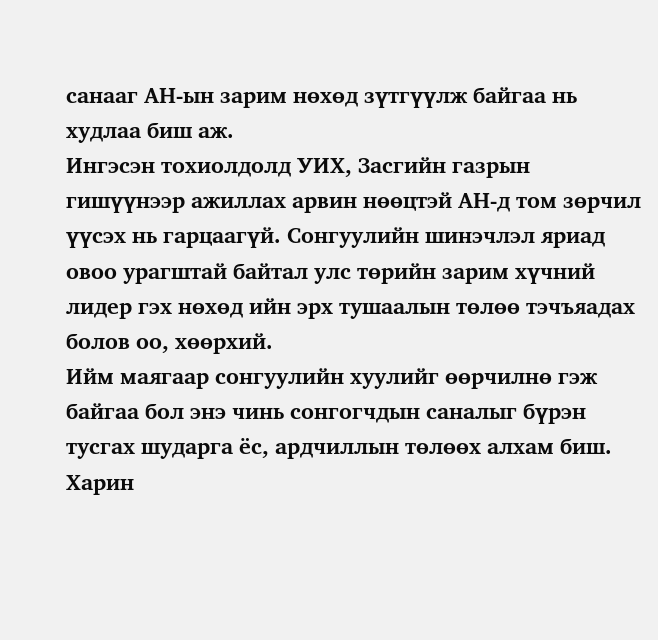санааг АН-ын зарим нөхөд зүтгүүлж байгаа нь худлаа биш аж.
Ингэсэн тохиолдолд УИХ, Засгийн газрын гишүүнээр ажиллах арвин нөөцтэй АН-д том зөрчил үүсэх нь гарцаагүй. Сонгуулийн шинэчлэл яриад овоо урагштай байтал улс төрийн зарим хүчний лидер гэх нөхөд ийн эрх тушаалын төлөө тэчъяадах болов оо, хөөрхий.
Ийм маягаар сонгуулийн хуулийг өөрчилнө гэж байгаа бол энэ чинь сонгогчдын саналыг бүрэн тусгах шударга ёс, ардчиллын төлөөх алхам биш. Харин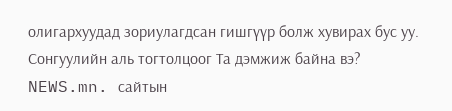олигархуудад зориулагдсан гишгүүр болж хувирах бус уу.
Сонгуулийн аль тогтолцоог Та дэмжиж байна вэ?
NEWS.mn. сайтын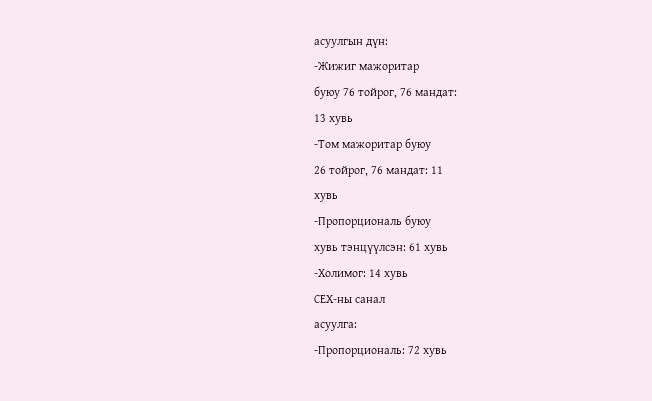асуулгын дүн:
-Жижиг мажоритар
буюу 76 тойрог, 76 мандат:
13 хувь
-Том мажоритар буюу
26 тойрог, 76 мандат: 11
хувь
-Пропорциональ буюу
хувь тэнцүүлсэн: 61 хувь
-Холимог: 14 хувь
СЕХ-ны санал
асуулга:
-Пропорциональ: 72 хувь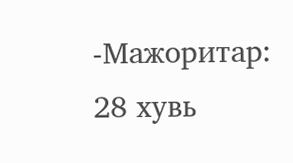-Мажоритар: 28 хувь